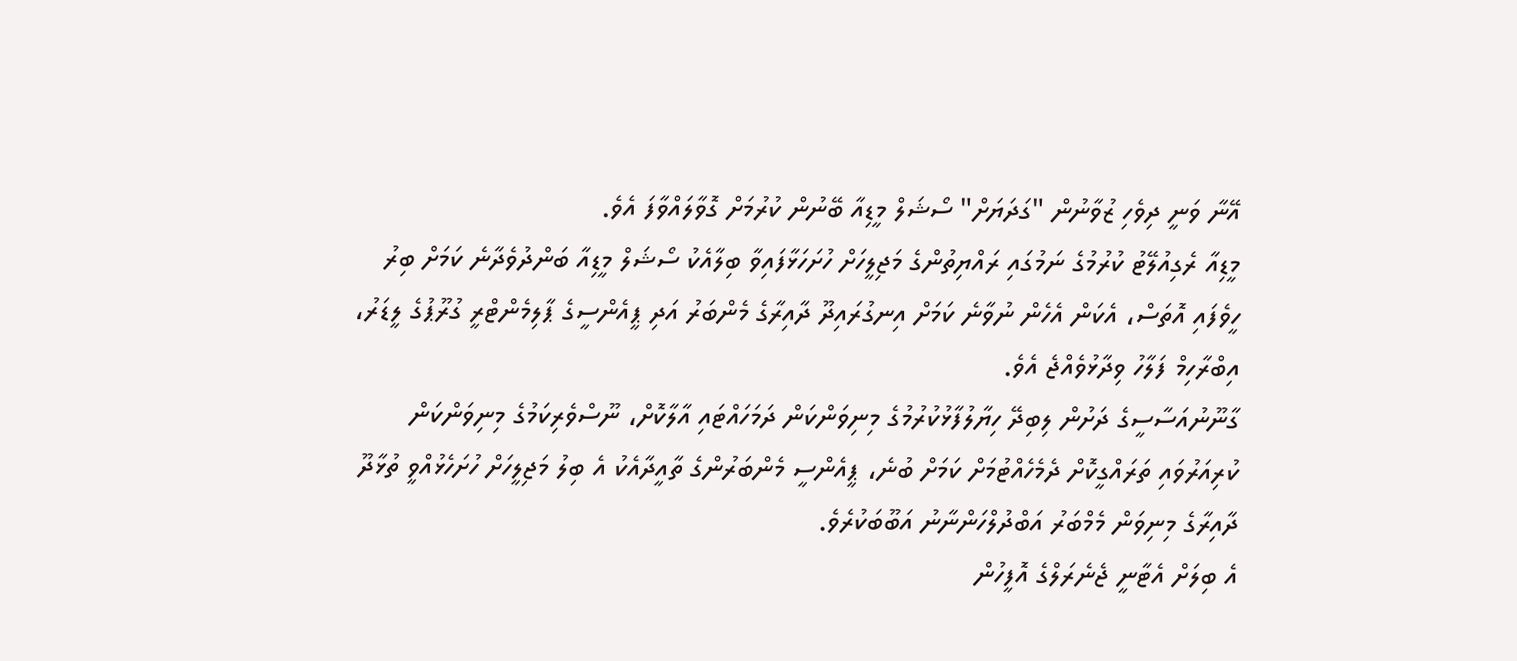އޭނާ ވަނީ ދިވެހި ޒުވާނުން "ގަދަޔަށް" ސޯޝަލް މީޑިއާ ބޭނުން ކުރުމަށް ގޮވާލައްވާފަ އެވެ.
މީޑިއާ ރެގިއުލޭޓު ކުރުމުގެ ނަމުގައި ރައްޔިތުންގެ މަޖިލީހަށް ހުށަހަޅާފައިވާ ބިލާއެކު ސޯޝަލް މީޑިއާ ބަންދުވެދާނެ ކަމަށް ބިރު ހީވެފައި އޮތަސް، އެކަން އެހެން ނުވާނެ ކަމަށް އިނގުރައިދޫ ދާއިރާގެ މެންބަރު އަދި ޕީއެންސީގެ ޕާލިމެންޓްރީ ގުރޫޕުގެ ލީޑަރު، އިބްރާހިމް ފަލާހު ވިދާޅުވެއްޖެ އެވެ.
ގާނޫނުއަސާސީގެ ދަށުން ލިބިދޭ ހިޔާލުފާޅުކުރުމުގެ މިނިވަންކަން ދަމަހައްޓައި އާލާކޮށް، ނޫސްވެރިކަމުގެ މިނިވަންކަން ކުރިއަރުވައި ތަރައްގީކޮށް ދެމެހެއްޓުމަށް ކަމަށް ބުނެ، ޕީއެންސީ މެންބަރުންގެ ތާއީދާއެކު އެ ބިލު މަޖިލީހަށް ހުށަހެޅުއްވީ ތުޅާދޫ ދާއިރާގެ މިނިވަން މެމްބަރު އަބްދުލްހަންނާނު އަބޫބަކުރެވެ.
އެ ބިލަށް އެޓާނީ ޖެނެރަލްގެ އޮފީހުން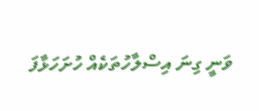ވަނީ ގިނަ އިސްލާހުތަކެއް ހުށަހަޅާފަ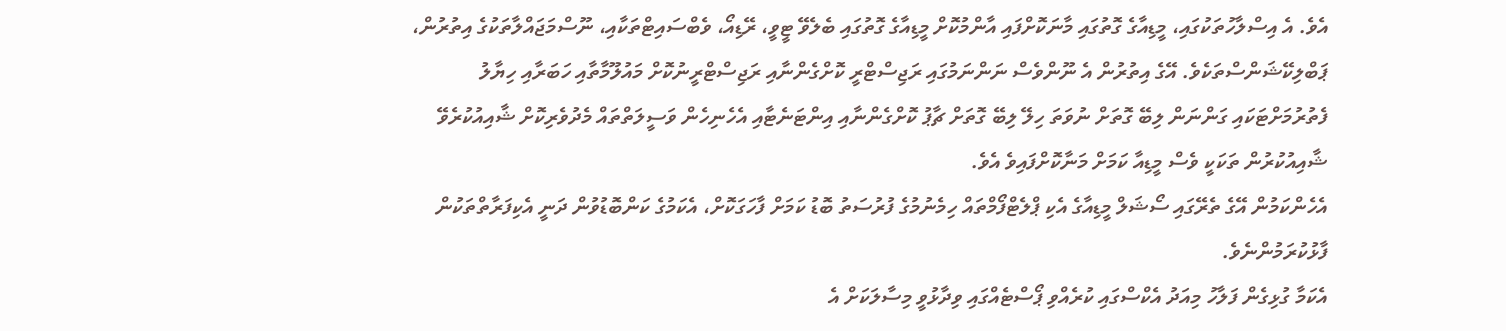އެވެ. އެ އިސްލާހުތަކުގައި، މީޑިއާގެ ގޮތުގައި މާނަކޮށްފައި އާންމުކޮށް މީޑިއާގެ ގޮތުގައި ބެލެވޭ ޓީވީ، ރޭޑިއޯ، ވެބްސައިޓްތަކާއި، ނޫސްމަޖައްލާތަކުގެ އިތުރުން، ޕަބްލިކޭޝަންސްތަކެވެ. އޭގެ އިތުރުން އެ ނޫންވެސް ނަންނަމުގައި ރަޖިސްޓްރީ ކޮށްގެންނާއި ރަޖިސްޓްރީނުކޮށް މައުލޫމާތާއި ހަބަރާއި ހިޔާލު ފެތުރުމަށްޓަކައި ގަންނަން ލިބޭ ގޮތަށް ނުވަތަ ހިލޭ ލިބޭ ގޮތަށް ޗާޕު ކޮށްގެންނާއި އިންޓަނެޓާއި އެހެނިހެން ވަސީލަތްތައް މެދުވެރިކޮށް ޝާއިއުކުރެވޭ ޝާއިއުކުރުން ތަކަކީ ވެސް މީޑިއާ ކަމަށް މަނާކޮށްފައިވެ އެވެ.
އެހެންކަމުން އޭގެ ތެރޭގައި ސޯޝަލް މީޑިއާގެ އެކި ޕްލެޓްފޯމްތައް ހިމެނުމުގެ ފުރުސަތު ބޮޑު ކަމަށް ފާހަގަކޮށް، އެކަމުގެ ކަންބޮޑުވުން ދަނީ އެކިފަރާތްތަކުން ފާޅުކުރަމުންނެވެ.
އެކަމާ ގުޅިގެން ފަލާހު މިއަދު އެކްސްގައި ކުރެއްވި ޕޯސްޓެއްގައި ވިދާޅުވީ މިސާލަކަށް އެ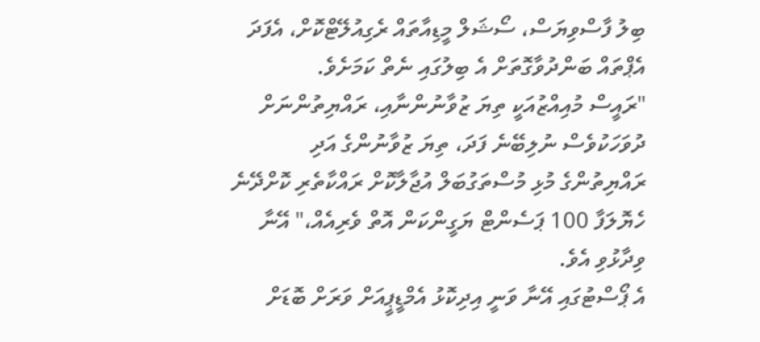ބިލު ފާސްވިޔަސް، ސޯޝަލް މީޑިއާތައް ރެގިއުލޭޓްކޮށް، އެފަދަ އެޕްތައް ބަންދުވާގޮތަށް އެ ބިލުގައި ނެތް ކަމަށެވެ.
"ރައީސް މުއިއްޒުއަކީ ތިޔަ ޒުވާނުންނާއި، ރައްޔިތުންނަށް ދުވަހަކުވެސް ނުލިބޭނެ ފަދަ، ތިޔަ ޒުވާނުންގެ އަދި ރައްޔިތުންގެ މުޅި މުސްތަގުބަލް އުޖާލާކޮށް ރައްކާތެރި ކޮށްދޭނެ ހެޔޮލަފާ 100 ޕަސެންޓް ޔަގީންކަން އޮތް ވެރިއެއް،" އޭނާ ވިދާޅުވި އެވެ.
އެ ޕޯސްޓުގައި އޭނާ ވަނީ އިދިކޮޅު އެމްޑީޕީއަށް ވަރަށް ބޮޑަށް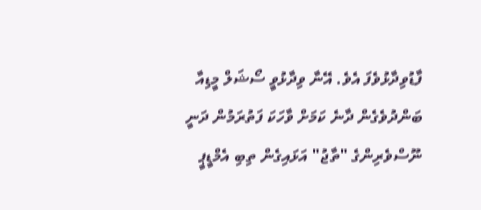ފާޑުވިދާޅުވެފަ އެވެ. އޭނާ ވިދާޅުވީ ސޯޝަލް މީޑިއާ ބަންދުވެގެން ދާނެ ކަމަށް ވާހަކަ ފަތުރަމުން ދަނީ ނޫސްވެރިންގެ "ތާޖު" އަޅައިގެން ތިބި އެމްޑީޕީ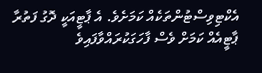އެކްޓިވިސްޓުންތަކެއް ކަމަށެވެ. އެ ޕާޓީއަކީ ދޮގު ފަތުރާ ޕާޓީއެއް ކަމަށް ވެސް ފާހަގަކުރައްވާފައިވެ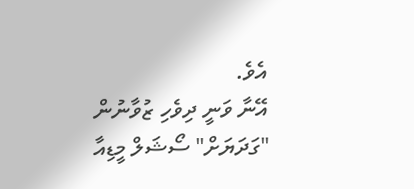އެވެ.
އޭނާ ވަނީ ދިވެހި ޒުވާނުން "ގަދަޔަށް" ސޯޝަލް މީޑިއާ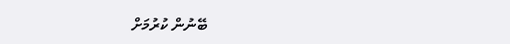ބޭނުން ކުރުމަށް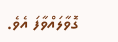ގޮވާލައްވާފަ އެވެ.